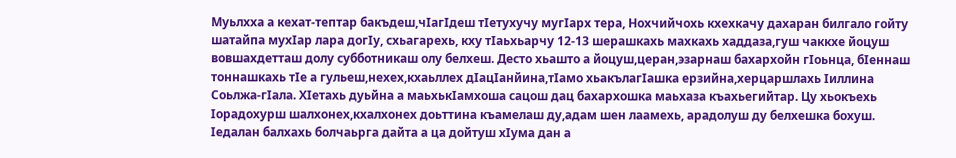Муьлхха а кехат-тептар бакъдеш,чIагIдеш тIетухучу мугIарх тера, Нохчийчохь кхехкачу дахаран билгало гойту шатайпа мухIар лара догIу, схьагарехь, кху тIаьхьарчу 12-13 шерашкахь махкахь хаддаза,гуш чаккхе йоцуш вовшахдетташ долу субботникаш олу белхеш. Десто хьашто а йоцуш,церан,эзарнаш бахархойн гIоьнца, бIеннаш тоннашкахь тIе а гульеш,нехех,кхаьллех дIацIанйина,тIамо хьакълагIашка ерзийна,херцаршлахь Iиллина Соьлжа-гIала. ХIетахь дуьйна а маьхькIамхоша сацош дац бахархошка маьхаза къахьегийтар. Цу хьокъехь Iорадохурш шалхонех,кхалхонех доьттина къамелаш ду,адам шен лаамехь, арадолуш ду белхешка бохуш. Iедалан балхахь болчаьрга дайта а ца дойтуш хIума дан а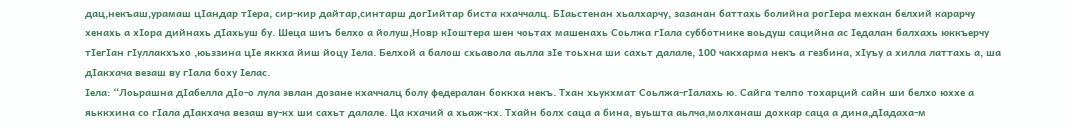дац,некъаш,урамаш цIандар тIера, сир-кир дайтар,синтарш догIийтар биста кхаччалц. БIаьстенан хьалхарчу, зазанан баттахь болийна рогIера мехкан белхий карарчу хенахь а хIора дийнахь дIахьуш бу. Шеца шиъ белхо а йолуш,Новр кIоштера шен чоьтах машенахь Соьлжа гIала субботнике воьдуш сацийна ас Iедалан балхахь юккъерчу тIегIан гIуллакхъхо ,юьззина цIе яккха йиш йоцу Iела. Белхой а балош схьавола аьлла зIе тоьхна ши сахьт далале, 100 чакхарма некъ а гезбина, хIуъу а хилла латтахь а, ша дIакхача везаш ву гIала боху Iелас.
Iела: “Лоьрашна дIабелла дIо-о лула эвлан дозане кхаччалц болу федералан боккха некъ. Тхан хьукхмат Соьлжа-гIалахь ю. Сайга телпо тохарций сайн ши белхо юххе а яьккхина со гIала дIакхача везаш ву-кх ши сахьт далале. Ца кхачий а хьаж-кх. Тхайн болх саца а бина, вуьшта аьлча,молханаш дохкар саца а дина,дIадаха-м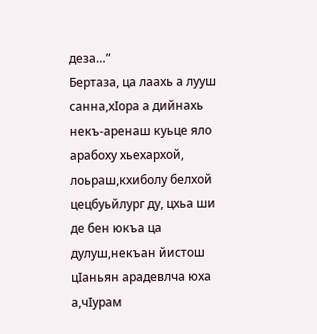деза…”
Бертаза, ца лаахь а лууш санна,хIора а дийнахь некъ-аренаш куьце яло арабоху хьехархой, лоьраш,кхиболу белхой цецбуьйлург ду, цхьа ши де бен юкъа ца дулуш,некъан йистош цIаньян арадевлча юха а,чIурам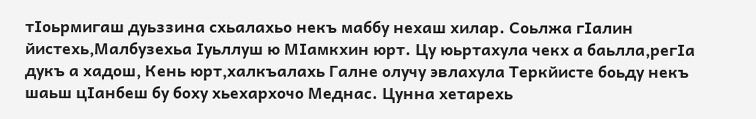тIоьрмигаш дуьззина схьалахьо некъ маббу нехаш хилар. Соьлжа гIалин йистехь,Малбузехьа Iуьллуш ю МIамкхин юрт. Цу юьртахула чекх а баьлла,регIа дукъ а хадош, Кень юрт,халкъалахь Галне олучу эвлахула Теркйисте боьду некъ шаьш цIанбеш бу боху хьехархочо Меднас. Цунна хетарехь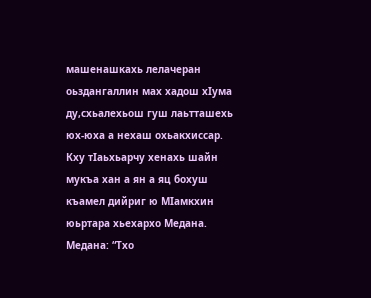машенашкахь лелачеран оьздангаллин мах хадош хIума ду,схьалехьош гуш лаьтташехь юх-юха а нехаш охьакхиссар. Кху тIаьхьарчу хенахь шайн мукъа хан а ян а яц бохуш къамел дийриг ю МIамкхин юьртара хьехархо Медана.
Медана: “Тхо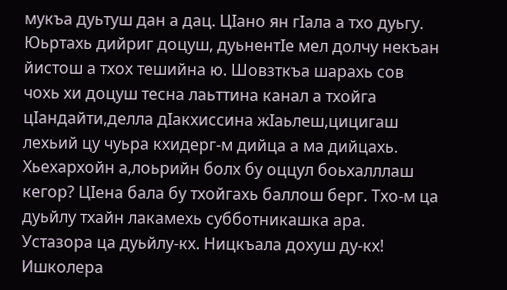мукъа дуьтуш дан а дац. ЦIано ян гIала а тхо дуьгу. Юьртахь дийриг доцуш, дуьнентIе мел долчу некъан йистош а тхох тешийна ю. Шовзткъа шарахь сов чохь хи доцуш тесна лаьттина канал а тхойга цIандайти,делла дIакхиссина жIаьлеш,цицигаш лехьий цу чуьра кхидерг-м дийца а ма дийцахь. Хьехархойн а,лоьрийн болх бу оццул боьхалллаш кегор? ЦIена бала бу тхойгахь баллош берг. Тхо-м ца дуьйлу тхайн лакамехь субботникашка ара. Устазора ца дуьйлу-кх. Ницкъала дохуш ду-кх! Ишколера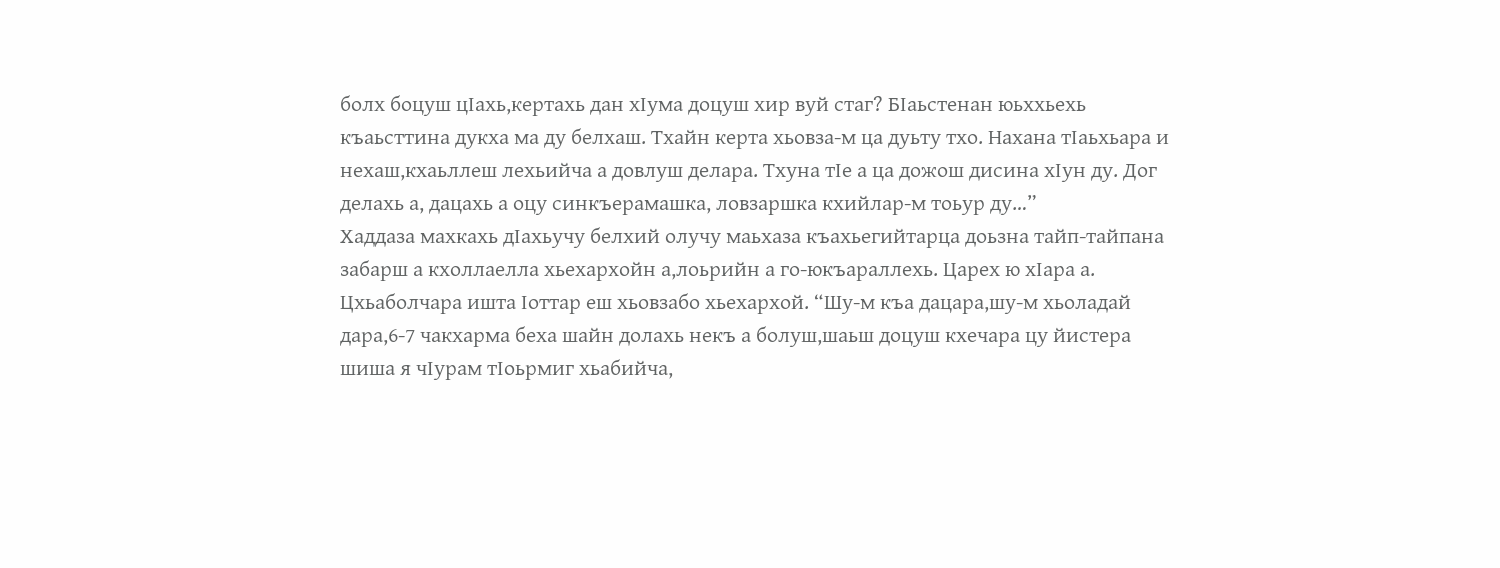болх боцуш цIахь,кертахь дан хIума доцуш хир вуй стаг? БIаьстенан юьххьехь къаьсттина дукха ма ду белхаш. Тхайн керта хьовза-м ца дуьту тхо. Нахана тIаьхьара и нехаш,кхаьллеш лехьийча а довлуш делара. Тхуна тIе а ца дожош дисина хIун ду. Дог делахь а, дацахь а оцу синкъерамашка, ловзаршка кхийлар-м тоьур ду…”
Хаддаза махкахь дIахьучу белхий олучу маьхаза къахьегийтарца доьзна тайп-тайпана забарш а кхоллаелла хьехархойн а,лоьрийн а го-юкъараллехь. Царех ю хIара а. Цхьаболчара ишта Iоттар еш хьовзабо хьехархой. “Шу-м къа дацара,шу-м хьоладай дара,6-7 чакхарма беха шайн долахь некъ а болуш,шаьш доцуш кхечара цу йистера шиша я чIурам тIоьрмиг хьабийча,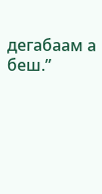дегабаам а беш.”